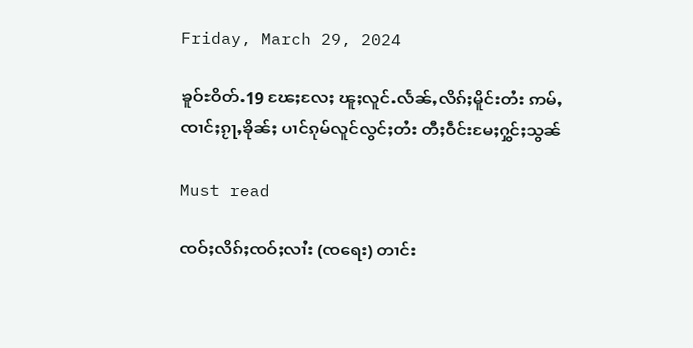Friday, March 29, 2024

ၶူဝ်ႊဝိတ်ႉ19 ၽႄႈလႄႈ ၽူႈလူင်ႉလႅၼ်ႇလိၵ်ႈမိူင်းတႆး ဢမ်ႇၸၢင်ႈၵႂႃႇၶိုၼ်ႈ ပၢင်ၵုမ်လူင်လွင်ႈတႆး တီႈဝဵင်းမႄႈႁွင်ႈသွၼ်

Must read

ၸဝ်ႈလိၵ်ႈၸဝ်ႈလၢႆး (ၸရေး) တၢင်း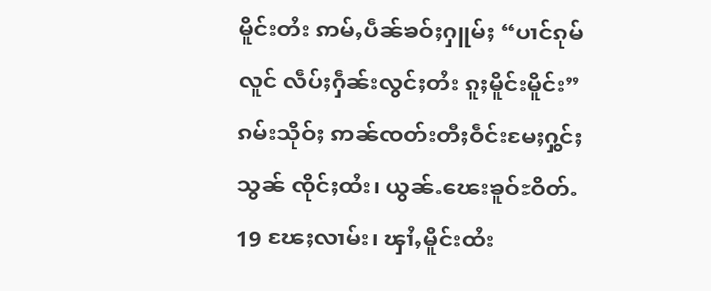မိူင်းတႆး ဢမ်ႇပဵၼ်ၶဝ်ႈႁူမ်ႈ “ပၢင်ၵုမ်လူင် လဵပ်ႈႁဵၼ်းလွင်ႈတႆး ၵူႈမိူင်းမိူင်း” ၵမ်းသိုဝ်ႈ ဢၼ်ၸတ်းတီႈဝဵင်းမႄႈႁွင်ႈသွၼ် ၸိုင်ႈထႆး၊ ယွၼ်ႉၽေးၶူဝ်ႊဝိတ်ႉ 19 ၽႄႈလၢမ်း၊ ၾၢႆႇမိူင်းထႆး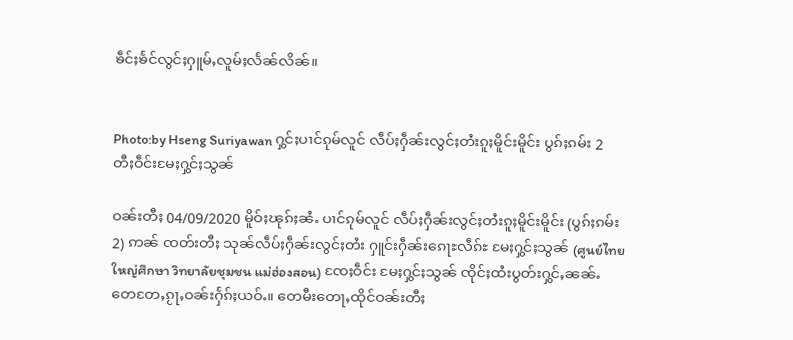ၶဵင်ႈၶႅင်လွင်ႈႁူမ်ႇလူမ်ႈလႅၼ်လိၼ်။


Photo:by Hseng Suriyawan ႁွင်ႈပၢင်ၵုမ်လူင် လဵပ်ႈႁဵၼ်းလွင်ႈတႆးၵူႈမိူင်းမိူင်း ပွၵ်ႈၵမ်း 2 တီႈဝဵင်းမႄႈႁွင်ႈသွၼ်

ဝၼ်းတီႈ 04/09/2020 မိူဝ်ႈၽုၵ်ႈၼႆႉ ပၢင်ၵုမ်လူင် လဵပ်ႈႁဵၼ်းလွင်ႈတႆးၵူႈမိူင်းမိူင်း (ပွၵ်ႈၵမ်း 2) ဢၼ် ၸတ်းတီႈ သုၼ်လဵပ်ႈႁဵၼ်းလွင်ႈတႆး ႁူင်းႁဵၼ်းၵေႃႊလဵၵ်ႊ မႄႈႁွင်ႈသွၼ် (ศูนย์ไทยใหญ่ศึกษา วิทยาลัยชุมชน แม่ฮ่องสอน) ၸႄႈဝဵင်း မႄႈႁွင်ႈသွၼ် ၸိုင်ႈထႆးပွတ်းႁွင်ႇၼၼ်ႉ တေတႄႇၵႂႃႇဝၼ်းႁႅၵ်ႈယဝ်ႉ။ တေမီးတေႃႇထိုင်ဝၼ်းတီႈ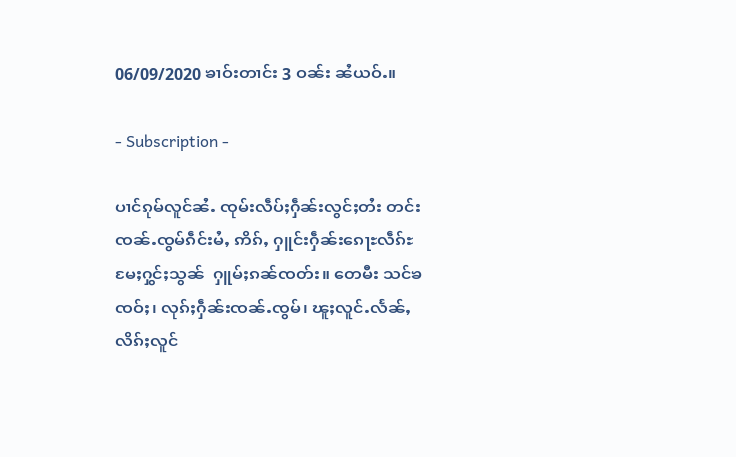06/09/2020 ၶၢဝ်းတၢင်း 3 ဝၼ်း ၼႆယဝ်ႉ။

- Subscription -

ပၢင်ၵုမ်လူင်ၼႆႉ ၸုမ်းလဵပ်ႈႁဵၼ်းလွင်ႈတႆး တင်း ၸၼ်ႉၸွမ်ၵဵင်းမႆႇ ဢိၵ်ႇ ႁူင်းႁဵၼ်းၵေႃႊလဵၵ်ႊ မႄႈႁွင်ႈသွၼ်  ႁူမ်ႈၵၼ်ၸတ်း။ တေမီး သင်ၶၸဝ်ႈ၊ လုၵ်ႈႁဵၼ်းၸၼ်ႉၸွမ်၊ ၽူႈလူင်ႉလႅၼ်ႇလိၵ်ႈလူင်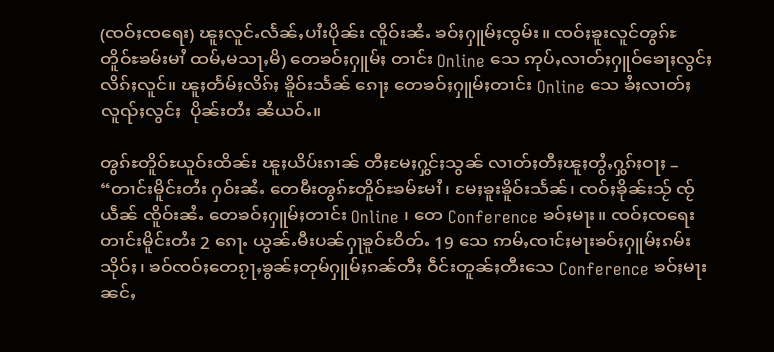(ၸဝ်ႈၸရေး) ၽူႈလူင်ႉလႅၼ်ႇပၢႆးပိုၼ်း ၸိူဝ်းၼႆႉ ၶဝ်ႈႁူမ်ႈၸွမ်း။ ၸဝ်ႈၶူးလူင်ၻွၵ်ႊတိူဝ်ႊၶမ်းမၢႆ ထမ်ႇမသႃႇမိ) တေၶဝ်ႈႁူမ်ႈ တၢင်း Online သေ ဢုပ်ႇလၢတ်ႈႁူဝ်ၶေႃႈလွင်ႈ လိၵ်ႈလူင်။ ၽူႈတႅမ်ႈလိၵ်ႈ ၶိူဝ်းသႅၼ် ၵေႃႈ တေၶဝ်ႈႁူမ်ႈတၢင်း Online သေ ၶႆႈလၢတ်ႈ လူၺ်ႈလွင်ႈ  ပိုၼ်းတႆး ၼႆယဝ်ႉ။

ၻွၵ်ႊတိူဝ်ႊယူဝ်းထိၼ်း ၽူႈယိပ်းၵၢၼ် တီႈမႄႈႁွင်ႈသွၼ် လၢတ်ႈတီႈၽူႈတွႆႇႁွၵ်ႈဝႃႈ – “တၢင်းမိူင်းတႆး ႁဝ်းၼႆႉ တေမီးၻွၵ်ႊတိူဝ်ႊၶမ်ႊမၢႆ၊ မႄႈၶူးၶိူဝ်းသႅၼ်၊ ၸဝ်ႈၶိုၼ်းသႂ် ၸႂ်ယဵၼ် ၸိူဝ်းၼႆႉ တေၶဝ်ႈႁူမ်ႈတၢင်း Online ၊ တေ Conference ၶဝ်ႈမႃး။ ၸဝ်ႈၸရေးတၢင်းမိူင်းတႆး 2 ၵေႃႉ ယွၼ်ႉမီးပၼ်ႁႃၶူဝ်ႊဝိတ်ႉ 19 သေ ဢမ်ႇၸၢင်ႈမႃးၶဝ်ႈႁူမ်ႈၵမ်းသိုဝ်ႈ၊ ၶဝ်ၸဝ်ႈတေၵႂႃႇၶွၼ်ႈတုမ်ႁူမ်ႈၵၼ်တီႈ ဝဵင်းတူၼ်ႈတီးသေ Conference ၶဝ်ႈမႃးၼင်ႇ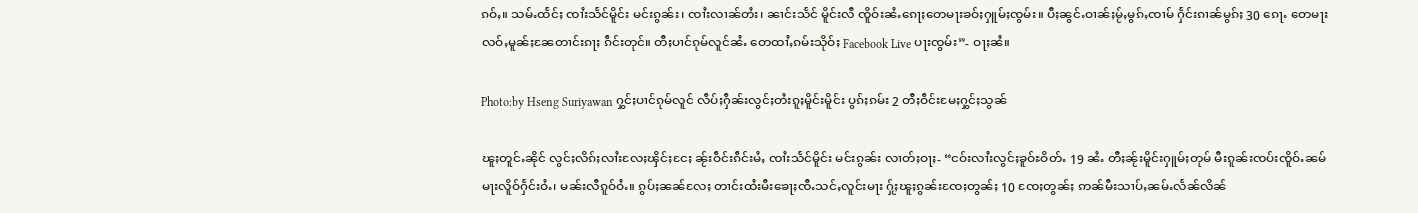ၵဝ်ႇ။ သမ်ႉထႅင်ႈ ၸၢႆးသႅင်မိူင်း မင်းၵွၼ်း၊ ၸၢႆးလၢၼ်တႆး၊ ၼၢင်းသႅင် မိူင်းလီ ၸိူဝ်းၼႆႉၵေႃႈတေမႃးၶဝ်ႈႁူမ်ႈၸွမ်း။ ပီႈၼွင်ႉဝၢၼ်ႈမႂ်ႇမွၵ်ႇၸၢမ် ႁႅင်းၵၢၼ်မွၵ်ႈ 30 ၵေႃႉ တေမႃးလဝ်ႇမူၼ်ႈၼႄတၢင်းၵႃႈ ၵဵင်းတုင်။ တီႈပၢင်ၵုမ်လူင်ၼႆႉ တေထၢႆႇၵမ်းသိုဝ်ႈ Facebook Live ပႃးၸွမ်း”- ဝႃႈၼႆ။

Photo:by Hseng Suriyawan ႁွင်ႈပၢင်ၵုမ်လူင် လဵပ်ႈႁဵၼ်းလွင်ႈတႆးၵူႈမိူင်းမိူင်း ပွၵ်ႈၵမ်း 2 တီႈဝဵင်းမႄႈႁွင်ႈသွၼ်

ၽူႈတူင်ႉၼိုင် လွင်ႈလိၵ်ႈလၢႆးလႄႈၾိင်ႈငႄႈ ၼႂ်းဝဵင်းၵဵင်းမႆႇ ၸၢႆးသႅင်မိူင်း မင်းၵွၼ်း လၢတ်ႈဝႃႈ- “ငဝ်းလၢႆးလွင်ႈၶူဝ်ႊဝိတ်ႉ 19 ၼႆႉ တီႈၼႂ်းမိူင်းႁူမ်ႈတုမ် မီးၵူၼ်းၸပ်းၸိူဝ်ႉၼမ်မႃးလိူဝ်ႁႅင်းဝႆႉ၊ မၼ်းလီၵူဝ်ဝႆႉ။ ၵွပ်ႈၼၼ်လႄႈ တၢင်းထႆးမီးၶေႃႈၸီႉသင်ႇလူင်းမႃး ႁႂ်ႈၽူႈၵွၼ်းၸႄႈတွၼ်ႈ 10 ၸႄႈတွၼ်ႈ ဢၼ်မီးသၢပ်ႇၼမ်ႉလႅၼ်လိၼ်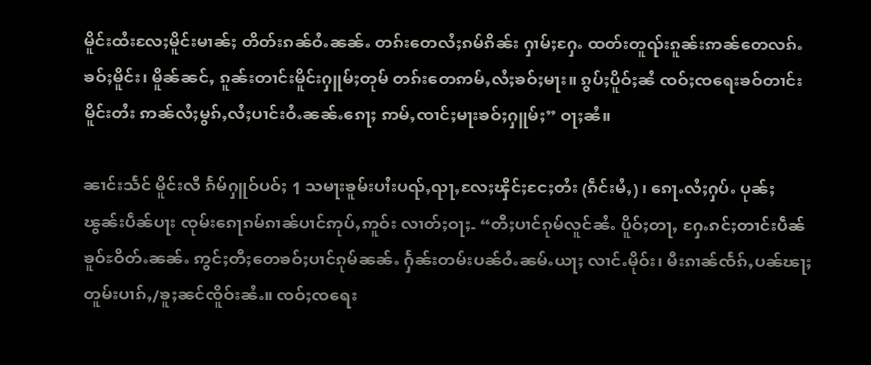မိူင်းထႆးလႄႈမိူင်းမၢၼ်ႈ တိတ်းၵၼ်ဝႆႉၼၼ်ႉ တၵ်းတေလႆႈၵမ်ၵိၼ်း ႁၢမ်ႈႁႄႉ ထတ်းတူၺ်းၵူၼ်းဢၼ်တေလၵ်ႉၶဝ်ႈမိူင်း၊ မိူၼ်ၼင်ႇ ၵူၼ်းတၢင်းမိူင်းႁူမ်ႈတုမ် တၵ်းတေဢမ်ႇလႆႈၶဝ်ႈမႃး။ ၵွပ်ႈပိူဝ်ႈၼႆ ၸဝ်ႈၸရေးၶဝ်တၢင်းမိူင်းတႆး ဢၼ်လႆႈမွၵ်ႇလႆႈပၢင်းဝႆႉၼၼ်ႉၵေႃႈ ဢမ်ႇၸၢင်ႈမႃးၶဝ်ႈႁူမ်ႈ” ဝႃႈၼႆ။

ၼၢင်းသႅင် မိူင်းလီ ၵႅမ်ႁူဝ်ပဝ်ႈ 1 သမႃးၶူမ်းပၢႆးပၺ်ႇၺႃႇလႄႈၾိင်ႈငႄႈတႆး (ၵဵင်းမႆႇ) ၊ ၵေႃႉလႆႈႁပ်ႉ ပုၼ်ႈၽွၼ်းပဵၼ်ပႃး ၸုမ်းၵေႃၵမ်ၵၢၼ်ပၢင်ဢုပ်ႇဢူဝ်း လၢတ်ႈဝႃႈ- “တီႈပၢင်ၵုမ်လူင်ၼႆႉ ပိူဝ်ႈတႃႇ ႁႄႉၵင်ႈတၢင်းပဵၼ်ၶူဝ်ႊဝိတ်ႉၼၼ်ႉ ဢွင်ႈတီႈတေၶဝ်ႈပၢင်ၵုမ်ၼၼ်ႉ ႁႅၼ်းတမ်းပၼ်ဝႆႉၼမ်ႉယႃႈ လၢင်ႉမိုဝ်း၊ မီးၵၢၼ်ၸႅၵ်ႇပၼ်ၽႃႈတူမ်းပၢၵ်ႇ/ၶူႈၼင်ၸိူဝ်းၼႆႉ။ ၸဝ်ႈၸရေး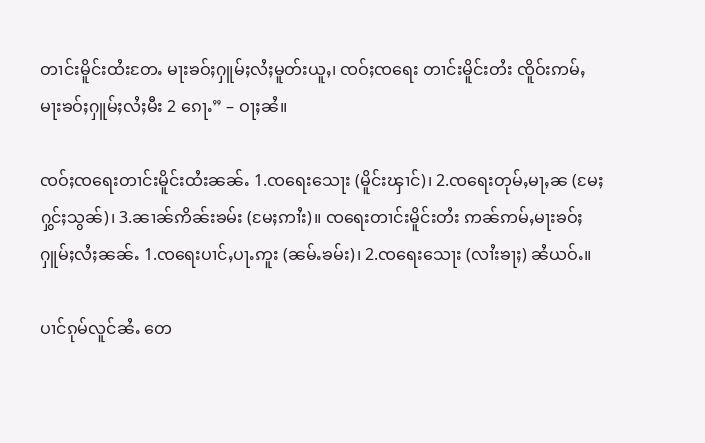တၢင်းမိူင်းထႆးတႄႉ မႃးၶဝ်ႈႁူမ်ႈလႆႈမူတ်းယူႇ၊ ၸဝ်ႈၸရေး တၢင်းမိူင်းတႆး ၸိူဝ်းဢမ်ႇမႃးၶဝ်ႈႁူမ်ႈလႆႈမီး 2 ၵေႃႉ” – ဝႃႈၼႆ။

ၸဝ်ႈၸရေးတၢင်းမိူင်းထႆးၼၼ်ႉ 1.ၸရေးသေႃး (မိူင်းၾၢင်)၊ 2.ၸရေးတုမ်ႇမႃႇၼ (မႄႈႁွင်ႈသွၼ်)၊ 3.ၼၢၼ်ဢိၼ်းၶမ်း (မႄႈဢၢႆး)။ ၸရေးတၢင်းမိူင်းတႆး ဢၼ်ဢမ်ႇမႃးၶဝ်ႈႁူမ်ႈလႆႈၼၼ်ႉ 1.ၸရေးပၢင်ႇပႃႉဢူး (ၼမ်ႉၶမ်း)၊ 2.ၸရေးသေႃး (လၢႆးၶႃႈ) ၼႆယဝ်ႉ။

ပၢင်ၵုမ်လူင်ၼႆႉ တေ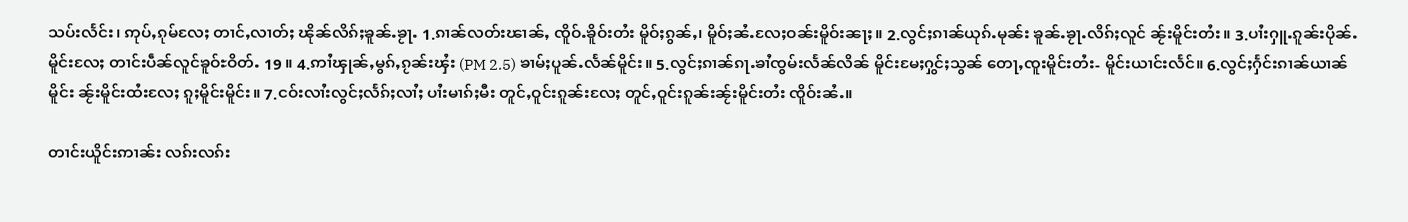သပ်းလႅင်း၊ ဢုပ်ႇၵုမ်လႄႈ တၢင်ႇလၢတ်ႈ ၽိုၼ်လိၵ်ႈၶူၼ်ႉၶႂႃႉ 1.ၵၢၼ်လတ်းၽၢၼ်ႇ ၸိူဝ်ႉၶိူဝ်းတႆး မိူဝ်ႈၵွၼ်ႇ၊ မိူဝ်ႈၼႆႉလႄႈဝၼ်းမိူဝ်းၼႃႈ။ 2.လွင်ႈၵၢၼ်ယုၵ်ႉမုၼ်း ၶူၼ်ႉၶႂႃႉလိၵ်ႈလူင် ၼႂ်းမိူင်းတႆး။ 3.ပၢႆးႁူႉၵူၼ်းပိုၼ်ႉမိူင်းလႄႈ တၢင်းပဵၼ်လူင်ၶူဝ်ႊဝိတ်ႉ 19 ။ 4.ဢၢႆၾုၼ်ႇမွၵ်ႇၵႂၼ်းၾႆး (PM 2.5) ၶၢမ်ႈပူၼ်ႉလႅၼ်မိူင်း။ 5.လွင်ႈၵၢၼ်ၵႃႉၶၢႆၸွမ်းလႅၼ်လိၼ် မိူင်းမႄႈႁွင်ႈသွၼ် တေႃႇၸူးမိူင်းတႆး- မိူင်းယၢင်းလႅင်။ 6.လွင်ႈႁႅင်းၵၢၼ်ယၢၼ်မိူင်း ၼႂ်းမိူင်းထႆးလႄႈ ၵူႈမိူင်းမိူင်း။ 7.ငဝ်းလၢႆးလွင်ႈလႅၵ်ႈလၢႆႈ ပၢႆးမၢၵ်ႈမီး တူင်ႇဝူင်းၵူၼ်းလႄႈ တူင်ႇဝူင်းၵူၼ်းၼႂ်းမိူင်းတႆး ၸိူဝ်းၼႆႉ။

တၢင်းယိူင်းဢၢၼ်း လၵ်းလၵ်း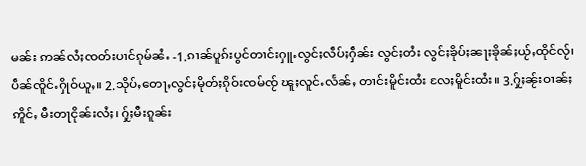မၼ်း ဢၼ်လႆႈၸတ်းပၢင်ၵုမ်ၼႆႉ -1.ၵၢၼ်ပူၵ်းပွင်တၢင်းႁူႉလွင်ႈလဵပ်ႈႁဵၼ်း လွင်ႈတႆး လွင်ႈၶိုပ်ႈၼႃႈၶိုၼ်ႈယႂ်ႇထိုင်လႂ်၊ ပဵၼ်ၸိူင်ႉႁိုဝ်ယူႇ။ 2.သိုပ်ႇတေႃႇလွင်ႈမိုတ်ႈၵိုဝ်းၸမ်ၸႂ် ၽူႈလူင်ႉလႅၼ်ႇ တၢင်းမိူင်းထႆး လႄႈမိူင်းထႆး။ 3.ႁႂ်ႈၼႂ်းဝၢၼ်ႈဢိူင်ႇ မီးတႃငိုၼ်းလႆႈ၊ ႁႂ်ႈမီးၵူၼ်း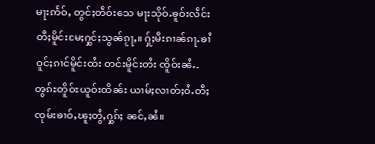မႃးဢႅဝ်ႇ တွင်ႈတဵဝ်းသေ မႃးသိုဝ်ႉၶူဝ်းလဵင်း တီႈမိူင်းမႄႈႁွင်ႈသွၼ်ၵႂႃႇ။ ႁႂ်ႈမီးၵၢၼ်ၵႃႉၶၢႆဝူင်ႈၵၢင်မိူင်းထႆး တင်းမိူင်းတႆး ၸိူဝ်းၼႆႉ- ၻွၵ်ႊတိူဝ်ႊယူဝ်းထိၼ်း ယၢမ်ႈလၢတ်ႈဝႆႉတီႈ ၸုမ်းၶၢဝ်ႇၽူႈတွႆႇႁွၵ်ႈ ၼင်ႇၼႆ။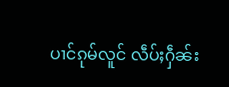ပၢင်ၵုမ်လူင် လဵပ်ႈႁဵၼ်း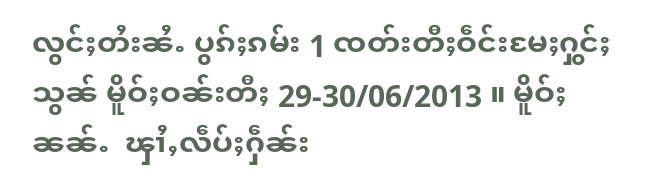လွင်ႈတႆးၼႆႉ ပွၵ်ႈၵမ်း 1 ၸတ်းတီႈဝဵင်းမႄႈႁွင်ႈသွၼ် မိူဝ်ႈဝၼ်းတီႈ 29-30/06/2013 ။ မိူဝ်ႈၼၼ်ႉ  ၾၢႆႇလဵပ်ႈႁဵၼ်း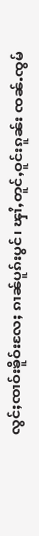လွင်ႈၸၢဝ်းၶိူဝ်းလႄႈ ၵၢၼ်ပူၵ်းပွင်၊ ၾၢႆႇတူင်ႇဝူင်းၵူၼ်း ၸၼ်ႉၸွမ်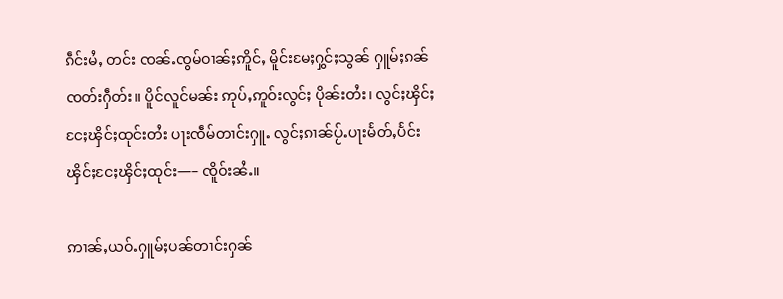ၵဵင်းမႆႇ တင်း ၸၼ်ႉၸွမ်ဝၢၼ်ႈဢိူင်ႇ မိူင်းမႄႈႁွင်ႈသွၼ် ႁူမ်ႈၵၼ်ၸတ်းႁဵတ်း။ ပိူင်လူင်မၼ်း ဢုပ်ႇဢူဝ်းလွင်ႈ ပိုၼ်းတႆး၊ လွင်ႈၾိင်ႈငႄႈၾိင်ႈထုင်းတႆး ပႃးၸဵမ်တၢင်းႁူႉ လွင်ႈၵၢၼ်ပႂ်ႉပႃးမႅတ်ႇပႅင်း ၾိင်ႈငႄႈၾိင်ႈထုင်း—– ၸိူဝ်းၼႆႉ။

ဢၢၼ်ႇယဝ်ႉႁူမ်ႈပၼ်တၢင်းႁၼ်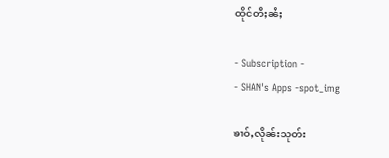ထိုင်တီႈၼႆႈ

- Subscription -
- SHAN's Apps -spot_img

ၶၢဝ်ႇလိုၼ်းသုတ်း